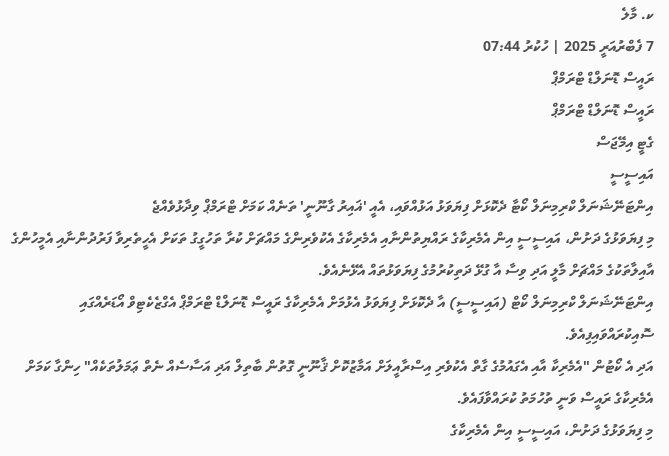ކ. މާލެ
7 ފެބްރުއަރީ 2025 | ހުކުރު 07:44
ރައީސް ޑޮނަލްޑް ޓްރަމްޕް
ރައީސް ޑޮނަލްޑް ޓްރަމްޕް
ގެޓީ އިމޭޖަސް
އައިސީސީ
އިންޓަނޭޝަނަލް ކްރިމިނަލް ކޯޓާ ދެކޮޅަށް ފިޔަވަޅު އަޅުއްވައި، އެއީ 'ޣައިރު ގާނޫނީ' ތަނެއް ކަމަށް ޓްރަމްޕް ވިދާޅުވެއްޖެ
މި ފިޔަވަޅުގެ ދަށުން، އައިސީސީ އިން އެމެރިކާގެ ރައްޔިތުންނާއި އެމެރިކާގެ އެކުވެރިންގެ މައްޗަށް ކުރާ ތަހުގީގު ތަކަށް އެހީތެރިވާ ފަރުދުންނާއި އެމީހުންގެ އާއިލާތަކުގެ މައްޗަށް މާލީ އަދި ވިސާ އާ ގުޅޭ ދަތިކުރުމުގެ ފިޔަވަޅުތައް އެޅޭނެއެވެ.
އިންޓަނޭޝަނަލް ކްރިމިނަލް ކޯޓް (އައިސީސީ) އާ ދެކޮޅަށް ފިޔަވަޅު އެޅުމަށް އެމެރިކާގެ ރައީސް ޑޮނަލްޑް ޓްރަމްޕް އެގްޒެކެޓިވް އޯޑަރެއްގައި ސޮއިކުރައްވައިފިއެވެ.
އަދި އެ ކޯޓުން "އެމެރިކާ އާއި އެގައުމުގެ ގާތް އެކުވެރި އިސްރާއީލަށް އަމާޒުކޮށް ޤާނޫނީ ގޮތުން ބާތިލް އަދި އަސާސެއް ނެތް ޢަމަލުތަކެއް" ހިންގާ ކަމަށް އެމެރިކާގެ ރައީސް ވަނީ ތުހުމަތު ކުރައްވާފައެވެ.
މި ފިޔަވަޅުގެ ދަށުން، އައިސީސީ އިން އެމެރިކާގެ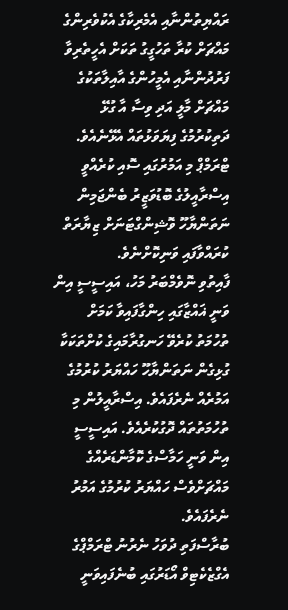ރައްޔިތުންނާއި އެމެރިކާގެ އެކުވެރިންގެ މައްޗަށް ކުރާ ތަހުގީގު ތަކަށް އެހީތެރިވާ ފަރުދުންނާއި އެމީހުންގެ އާއިލާތަކުގެ މައްޗަށް މާލީ އަދި ވިސާ އާ ގުޅޭ ދަތިކުރުމުގެ ފިޔަވަޅުތައް އެޅޭނެއެވެ.
ޓްރަމްޕް މި އަމުރުގައި ސޮއި ކުރެއްވީ އިސްރާއީލުގެ ބޮޑުވަޒީރު ބެންޖަމިން ނަތަންޔާހޫ ވޮޝިންގްޓަނަށް ޒިޔާރަތް ކުރައްވާފައި ވަނިކޮށްނެވެ.
ފާއިތުވި ނޮވެމްބަރު މަހު، އައިސީސީ އިން ވަނީ ޣައްޒާގައި ހިންގާފައިވާ ކަމަށް ތުހުމަތު ކުރެވޭ ހަނގުރާމައިގެ ކުށްތަކަކާ ގުޅިގެން ނަތަންޔާހޫ ހައްޔަރު ކުރުމުގެ އަމުރެއް ނެރެފައެވެ. އިސްރާއީލުން މި ތުހުމަތުތައް ދޮގުކުރެއެވެ. އައިސީސީ އިން ވަނީ ހަމާސްގެ ކޮމާންޑަރެއްގެ މައްޗަށްވެސް ހައްޔަރު ކުރުމުގެ އަމުރު ނެރެފައެވެ.
ބުރާސްފަތި ދުވަހު ނެރުނު ޓްރަމްޕްގެ އެގްޒެކެޓިވް އޯޑަރުގައި ބުނެފައިވަނީ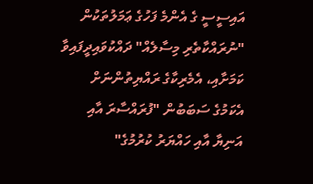އައިސީސީ ގެ އެންމެ ފަހުގެ ޢަމަލުތަކުން "ނުރައްކާތެރި މިސާލެއް" ދައްކުވައިދީފައިވާ ކަމަށާއި، އެމެރިކާގެ ރައްޔިތުންނަށް އެކަމުގެ ސަބަބުން "ފުރައްސާރަ އާއި އަނިޔާ އާއި ހައްޔަރު ކުރުމުގެ"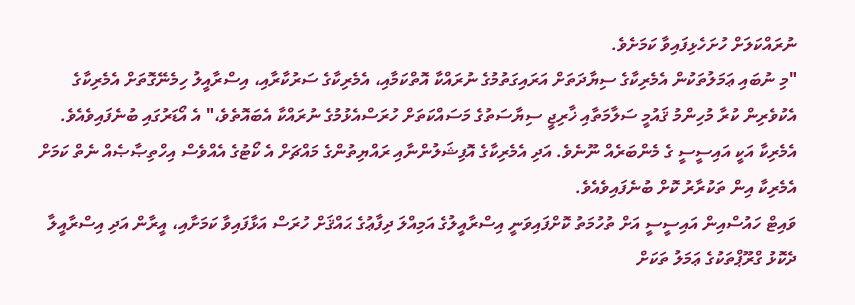ނުރައްކަލަށް ހުށަހެޅިފައިވާ ކަމަށެވެ.
"މި ނުބައި ޢަމަލުތަކުން އެމެރިކާގެ ސިޔާދަތަށް އަރައިގަތުމުގެ ނުރައްކާ އޮތްކަމާއި، އެމެރިކާގެ ސަރުކާރާއި، އިސްރާއީލު ހިމެނޭގޮތަށް އެމެރިކާގެ އެކުވެރިން ކުރާ މުހިންމު ޤައުމީ ސަލާމަތާއި ޚާރިޖީ ސިޔާސަތުގެ މަސައްކަތަށް ހުރަސްއެޅުމުގެ ނުރައްކާ އެބައޮތެވެ،" އެ އޯޑަރުގައި ބުނެފައިވެއެވެ.
އެމެރިކާ އަކީ އައިސީސީ ގެ މެންބަރެއް ނޫނެވެ. އަދި އެމެރިކާގެ އޮފިޝަލުންނާއި ރައްޔިތުންގެ މައްޗަށް އެ ކޯޓުގެ އެއްވެސް އިހްތިޞާޞެއް ނެތް ކަމަށް އެމެރިކާ އިން ތަކުރާރު ކޮށް ބުނެފައިވެއެވެ.
ވައިޓް ހައުސްއިން އައިސީސީ އަށް ތުހުމަތު ކޮށްފައިވަނީ އިސްރާއީލުގެ އަމިއްލަ ދިފާޢުގެ ޙައްޤަށް ހުރަސް އަޅާފައިވާ ކަމަށާއި، އީރާން އަދި އިސްރާއީލާ ދެކޮޅު ގްރޫޕްތަކުގެ ޢަމަލު ތަކަށް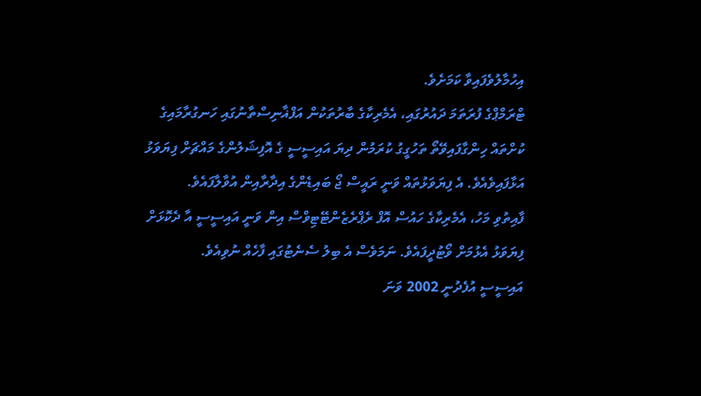އިހުމާލުވެފައިވާ ކަމަށެވެ.
ޓްރަމްޕްގެ ފުރަތަމަ ދައުރުގައި، އެމެރިކާގެ ބާރުތަކުން އަފްޣާނިސްތާނުގައި ހަނގުރާމައިގެ ކުށްތައް ހިންގާފައިވޭތޯ ތަހުގީގު ކުރަމުން ދިޔަ އައިސީސީ ގެ އޮފިޝަލުންގެ މައްޗަށް ފިޔަވަޅު އަޅާފައިވެއެވެ. އެ ފިޔަވަޅުތައް ވަނީ ރައީސް ޖޯ ބައިޑެންގެ އިދާރާއިން އުވާލާފައެވެ.
ފާއިތުވި މަހު، އެމެރިކާގެ ހައުސް އޮފް ރެޕްރެޒެންޓޭޓިވްސް އިން ވަނީ އައިސީސީ އާ ދެކޮޅަށް ފިޔަވަޅު އެޅުމަށް ވޯޓުދީފައެވެ. ނަމަވެސް އެ ބިލު ސެނެޓުގައި ފާހެއް ނުވިއެވެ.
އައިސީސީ އުފެދުނީ 2002 ވަނަ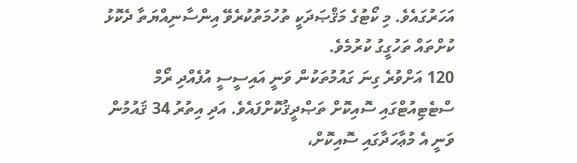އަހަރުގައެވެ. މި ކޯޓުގެ މަޤްޞަދަކީ ތުހުމަތުކުރެވޭ އިންސާނިއްޔަތާ ދެކޮޅު ކުށްތައް ތަހުގީގު ކުރުމެވެ.
120 އަށްވުރެ ގިނަ ގައުމުތަކުން ވަނީ އައިސީސީ އުފެއްދި ރޯމް ސްޓެޓިއުޓްގައި ސޮއިކޮށް ތަޞްދީޤުކޮށްފައެވެ. އަދި އިތުރު 34 ޤައުމުން ވަނީ އެ މުޢާހަދާގައި ސޮއިކޮށް،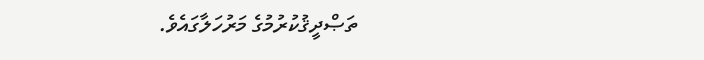ތަޞްދީޤުކުރުމުގެ މަރުހަލާގައެވެ.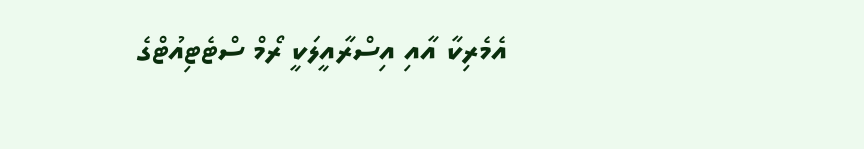އެމެރިކާ އާއި އިސްރާއީލަކީ ރޯމް ސްޓެޓިއުޓްގެ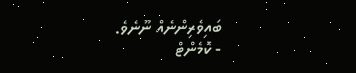ބައިވެރިންނެއް ނޫނެވެ.
- ކޮމެންޓް